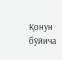Қонун бўйича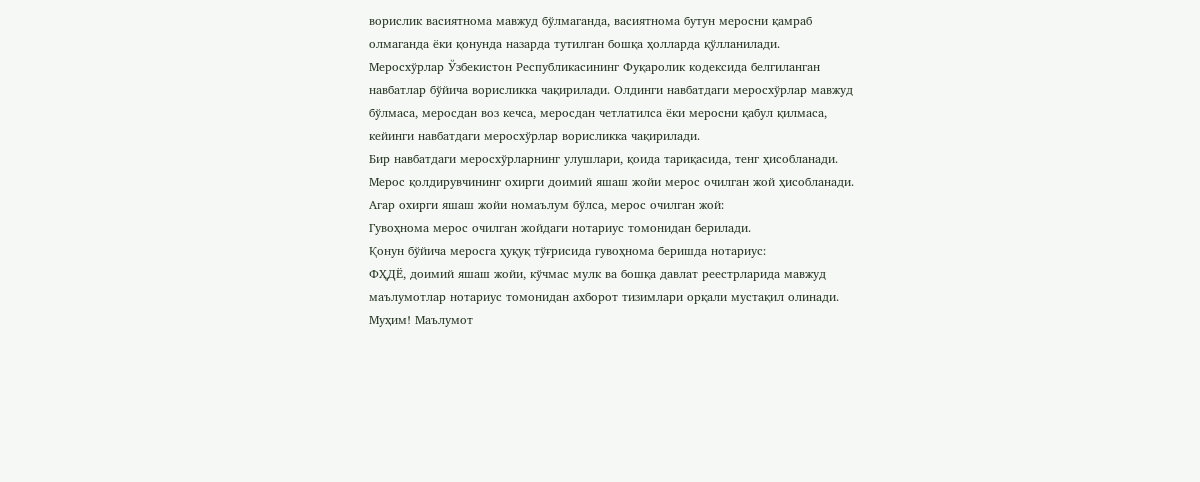ворислик васиятнома мавжуд бўлмаганда, васиятнома бутун меросни қамраб олмаганда ёки қонунда назарда тутилган бошқа ҳолларда қўлланилади.
Меросхўрлар Ўзбекистон Республикасининг Фуқаролик кодексида белгиланган навбатлар бўйича ворисликка чақирилади. Олдинги навбатдаги меросхўрлар мавжуд бўлмаса, меросдан воз кечса, меросдан четлатилса ёки меросни қабул қилмаса, кейинги навбатдаги меросхўрлар ворисликка чақирилади.
Бир навбатдаги меросхўрларнинг улушлари, қоида тариқасида, тенг ҳисобланади.
Мерос қолдирувчининг охирги доимий яшаш жойи мерос очилган жой ҳисобланади.
Агар охирги яшаш жойи номаълум бўлса, мерос очилган жой:
Гувоҳнома мерос очилган жойдаги нотариус томонидан берилади.
Қонун бўйича меросга ҳуқуқ тўғрисида гувоҳнома беришда нотариус:
ФҲДЁ, доимий яшаш жойи, кўчмас мулк ва бошқа давлат реестрларида мавжуд маълумотлар нотариус томонидан ахборот тизимлари орқали мустақил олинади.
Муҳим! Маълумот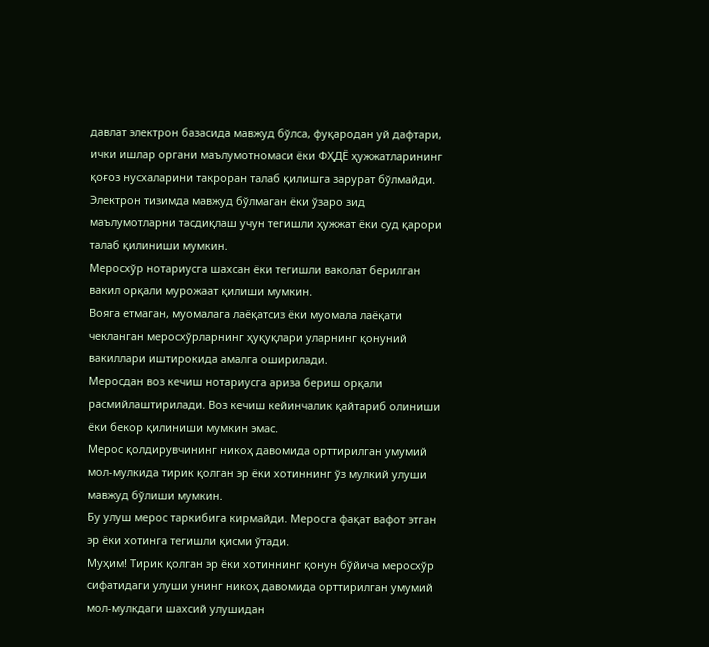давлат электрон базасида мавжуд бўлса, фуқародан уй дафтари, ички ишлар органи маълумотномаси ёки ФҲДЁ ҳужжатларининг қоғоз нусхаларини такроран талаб қилишга зарурат бўлмайди.
Электрон тизимда мавжуд бўлмаган ёки ўзаро зид маълумотларни тасдиқлаш учун тегишли ҳужжат ёки суд қарори талаб қилиниши мумкин.
Меросхўр нотариусга шахсан ёки тегишли ваколат берилган вакил орқали мурожаат қилиши мумкин.
Вояга етмаган, муомалага лаёқатсиз ёки муомала лаёқати чекланган меросхўрларнинг ҳуқуқлари уларнинг қонуний вакиллари иштирокида амалга оширилади.
Меросдан воз кечиш нотариусга ариза бериш орқали расмийлаштирилади. Воз кечиш кейинчалик қайтариб олиниши ёки бекор қилиниши мумкин эмас.
Мерос қолдирувчининг никоҳ давомида орттирилган умумий мол-мулкида тирик қолган эр ёки хотиннинг ўз мулкий улуши мавжуд бўлиши мумкин.
Бу улуш мерос таркибига кирмайди. Меросга фақат вафот этган эр ёки хотинга тегишли қисми ўтади.
Муҳим! Тирик қолган эр ёки хотиннинг қонун бўйича меросхўр сифатидаги улуши унинг никоҳ давомида орттирилган умумий мол-мулкдаги шахсий улушидан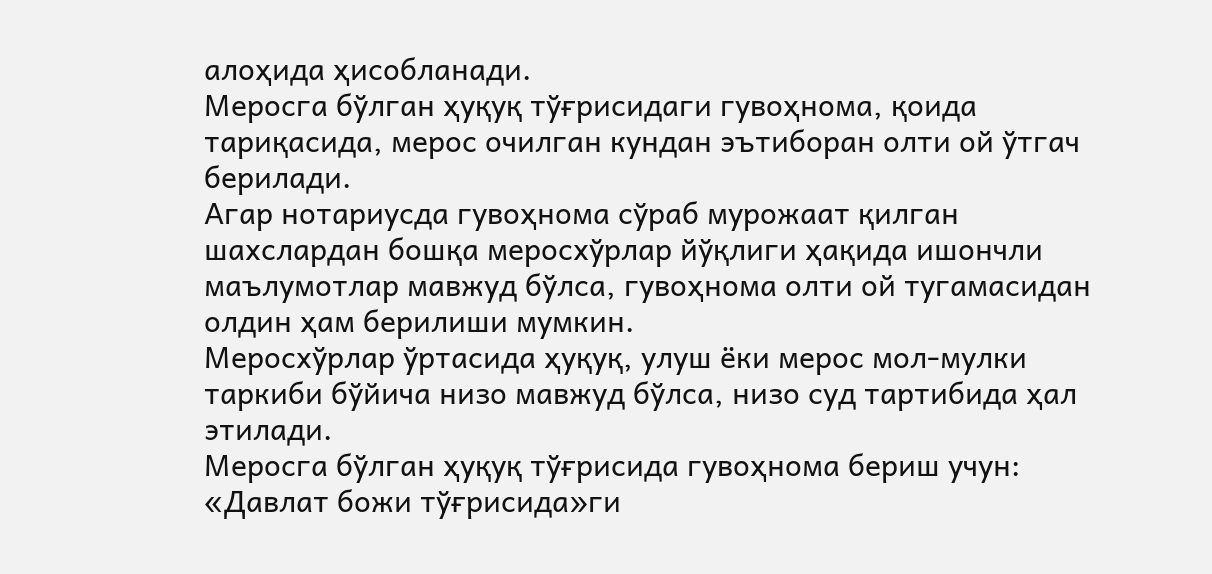алоҳида ҳисобланади.
Меросга бўлган ҳуқуқ тўғрисидаги гувоҳнома, қоида тариқасида, мерос очилган кундан эътиборан олти ой ўтгач берилади.
Агар нотариусда гувоҳнома сўраб мурожаат қилган шахслардан бошқа меросхўрлар йўқлиги ҳақида ишончли маълумотлар мавжуд бўлса, гувоҳнома олти ой тугамасидан олдин ҳам берилиши мумкин.
Меросхўрлар ўртасида ҳуқуқ, улуш ёки мерос мол-мулки таркиби бўйича низо мавжуд бўлса, низо суд тартибида ҳал этилади.
Меросга бўлган ҳуқуқ тўғрисида гувоҳнома бериш учун:
«Давлат божи тўғрисида»ги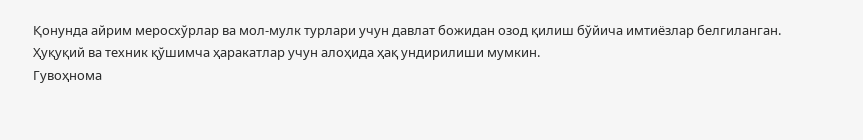Қонунда айрим меросхўрлар ва мол-мулк турлари учун давлат божидан озод қилиш бўйича имтиёзлар белгиланган. Ҳуқуқий ва техник қўшимча ҳаракатлар учун алоҳида ҳақ ундирилиши мумкин.
Гувоҳнома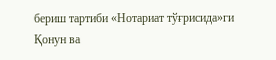бериш тартиби «Нотариат тўғрисида»ги Қонун ва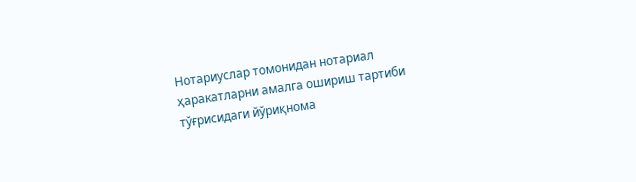Нотариуслар томонидан нотариал ҳаракатларни амалга ошириш тартиби тўғрисидаги йўриқнома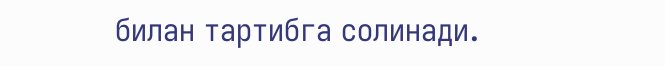билан тартибга солинади.